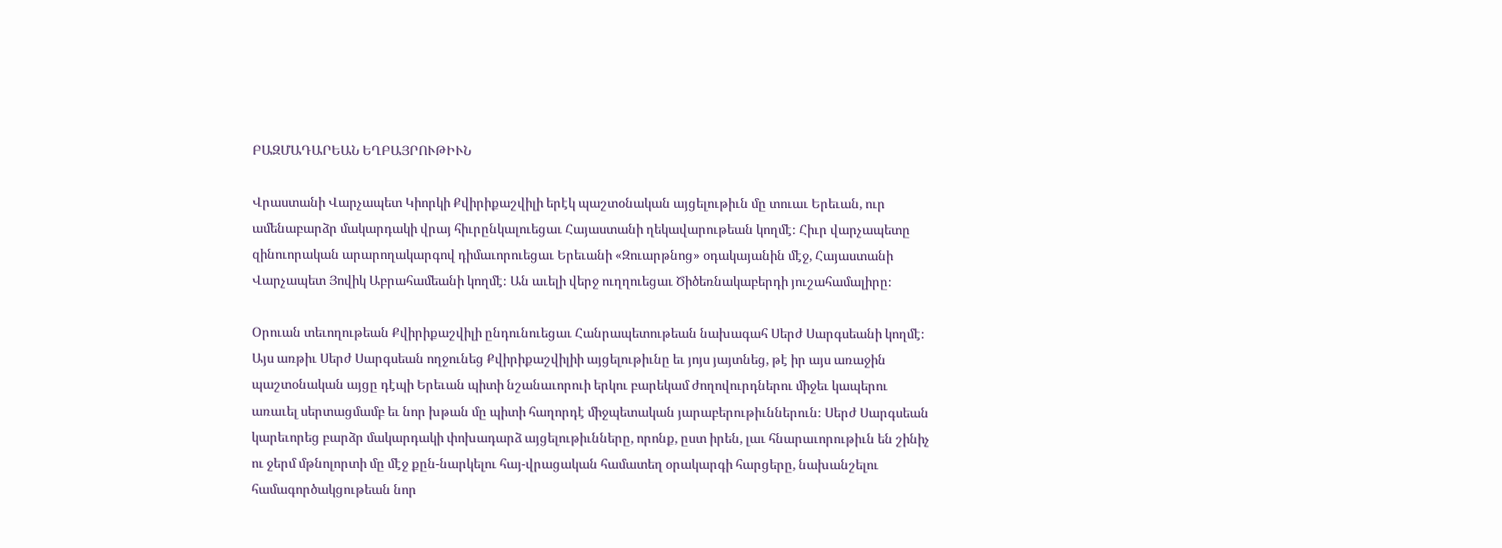ԲԱԶՄԱԴԱՐԵԱՆ ԵՂԲԱՅՐՈՒԹԻՒՆ

Վրաստանի Վարչապետ Կիորկի Քվիրիքաշվիլի երէկ պաշտօնական այցելութիւն մը տուաւ Երեւան, ուր ամենաբարձր մակարդակի վրայ հիւրընկալուեցաւ Հայաստանի ղեկավարութեան կողմէ։ Հիւր վարչապետը զինուորական արարողակարգով դիմաւորուեցաւ Երեւանի «Զուարթնոց» օդակայանին մէջ, Հայաստանի Վարչապետ Յովիկ Աբրահամեանի կողմէ։ Ան աւելի վերջ ուղղուեցաւ Ծիծեռնակաբերդի յուշահամալիրը։

Օրուան տեւողութեան Քվիրիքաշվիլի ընդունուեցաւ Հանրապետութեան նախագահ Սերժ Սարգսեանի կողմէ։ Այս առթիւ Սերժ Սարգսեան ողջունեց Քվիրիքաշվիլիի այցելութիւնը եւ յոյս յայտնեց, թէ իր այս առաջին պաշտօնական այցը դէպի Երեւան պիտի նշանաւորուի երկու բարեկամ ժողովուրդներու միջեւ կապերու առաւել սերտացմամբ եւ նոր խթան մը պիտի հաղորդէ միջպետական յարաբերութիւններուն։ Սերժ Սարգսեան կարեւորեց բարձր մակարդակի փոխադարձ այցելութիւնները, որոնք, ըստ իրեն, լաւ հնարաւորութիւն են շինիչ ու ջերմ մթնոլորտի մը մէջ քըն-նարկելու հայ-վրացական համատեղ օրակարգի հարցերը, նախանշելու համագործակցութեան նոր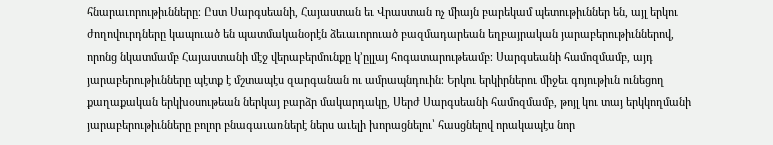հնարաւորութիւնները։ Ըստ Սարգսեանի, Հայաստան եւ Վրաստան ոչ միայն բարեկամ պետութիւններ են, այլ երկու ժողովուրդները կապուած են պատմականօրէն ձեւաւորուած բազմադարեան եղբայրական յարաբերութիւններով, որոնց նկատմամբ Հայաստանի մէջ վերաբերմունքը կ՚ըլլայ հոգատարութեամբ։ Սարգսեանի համոզմամբ, այդ յարաբերութիւնները պէտք է մշտապէս զարգանան ու ամրապնդուին։ Երկու երկիրներու միջեւ գոյութիւն ունեցող քաղաքական երկխօսութեան ներկայ բարձր մակարդակը, Սերժ Սարգսեանի համոզմամբ, թոյլ կու տայ երկկողմանի յարաբերութիւնները բոլոր բնագաւառներէ ներս աւելի խորացնելու՝ հասցնելով որակապէս նոր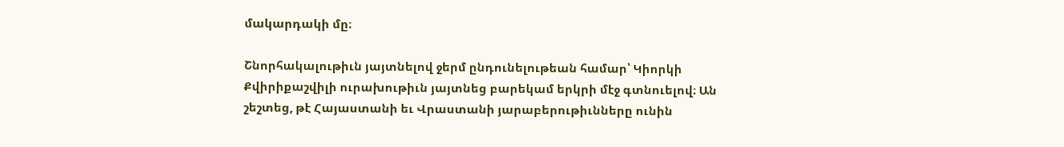մակարդակի մը։

Շնորհակալութիւն յայտնելով ջերմ ընդունելութեան համար՝ Կիորկի Քվիրիքաշվիլի ուրախութիւն յայտնեց բարեկամ երկրի մէջ գտնուելով։ Ան շեշտեց, թէ Հայաստանի եւ Վրաստանի յարաբերութիւնները ունին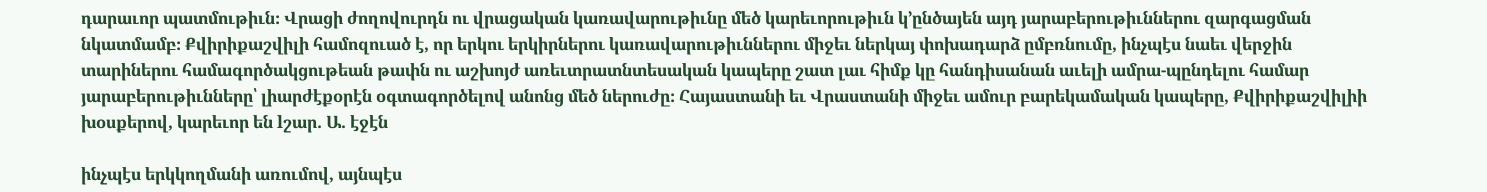դարաւոր պատմութիւն։ Վրացի ժողովուրդն ու վրացական կառավարութիւնը մեծ կարեւորութիւն կ՚ընծայեն այդ յարաբերութիւններու զարգացման նկատմամբ։ Քվիրիքաշվիլի համոզուած է, որ երկու երկիրներու կառավարութիւններու միջեւ ներկայ փոխադարձ ըմբռնումը, ինչպէս նաեւ վերջին տարիներու համագործակցութեան թափն ու աշխոյժ առեւտրատնտեսական կապերը շատ լաւ հիմք կը հանդիսանան աւելի ամրա-պընդելու համար յարաբերութիւնները՝ լիարժէքօրէն օգտագործելով անոնց մեծ ներուժը։ Հայաստանի եւ Վրաստանի միջեւ ամուր բարեկամական կապերը, Քվիրիքաշվիլիի խօսքերով, կարեւոր են lշար. Ա. էջէն

ինչպէս երկկողմանի առումով, այնպէս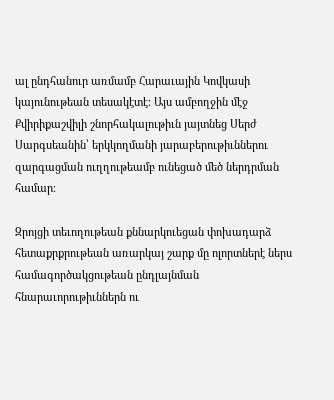ալ ընդհանուր առմամբ Հարաւային Կովկասի կայունութեան տեսակէտէ։ Այս ամբողջին մէջ Քվիրիքաշվիլի շնորհակալութիւն յայտնեց Սերժ Սարգսեանին՝ երկկողմանի յարաբերութիւններու զարգացման ուղղութեամբ ունեցած մեծ ներդրման համար։

Զրոյցի տեւողութեան քննարկուեցան փոխադարձ հետաքրքրութեան առարկայ շարք մը ոլորտներէ ներս համագործակցութեան ընդլայնման հնարաւորութիւններն ու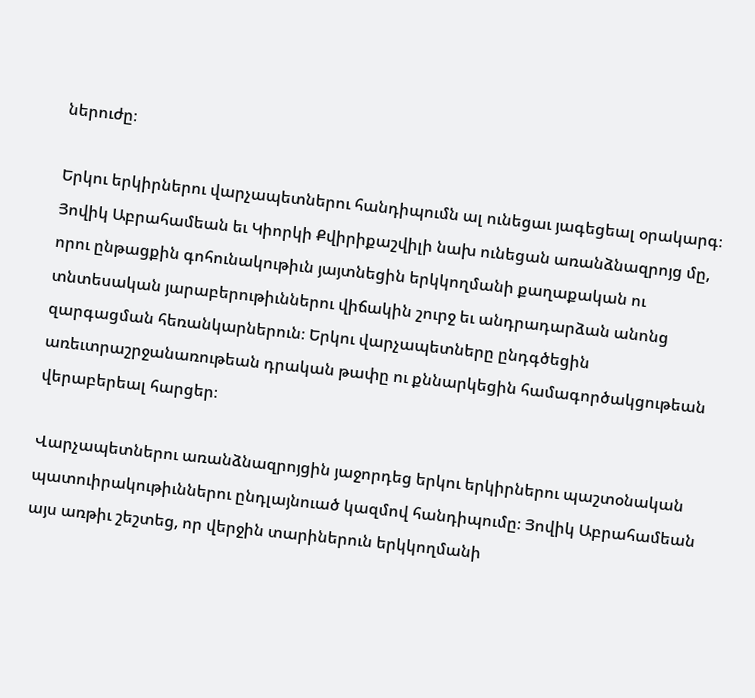ներուժը։

Երկու երկիրներու վարչապետներու հանդիպումն ալ ունեցաւ յագեցեալ օրակարգ։ Յովիկ Աբրահամեան եւ Կիորկի Քվիրիքաշվիլի նախ ունեցան առանձնազրոյց մը, որու ընթացքին գոհունակութիւն յայտնեցին երկկողմանի քաղաքական ու տնտեսական յարաբերութիւններու վիճակին շուրջ եւ անդրադարձան անոնց զարգացման հեռանկարներուն։ Երկու վարչապետները ընդգծեցին առեւտրաշրջանառութեան դրական թափը ու քննարկեցին համագործակցութեան վերաբերեալ հարցեր։

Վարչապետներու առանձնազրոյցին յաջորդեց երկու երկիրներու պաշտօնական պատուիրակութիւններու ընդլայնուած կազմով հանդիպումը։ Յովիկ Աբրահամեան այս առթիւ շեշտեց, որ վերջին տարիներուն երկկողմանի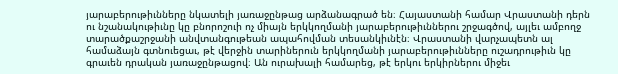յարաբերութիւնները նկատելի յառաջընթաց արձանագրած են։ Հայաստանի համար Վրաստանի դերն ու նշանակութիւնը կը բնորոշուի ոչ միայն երկկողմանի յարաբերութիւններու շրջագծով, այլեւ ամբողջ տարածքաշրջանի անվտանգութեան ապահովման տեսանկիւնէն։ Վրաստանի վարչապետն ալ համաձայն գտնուեցաւ, թէ վերջին տարիներուն երկկողմանի յարաբերութիւնները ուշադրութիւն կը գրաւեն դրական յառաջընթացով։ Ան ուրախալի համարեց, թէ երկու երկիրներու միջեւ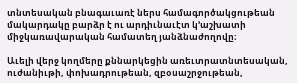տնտեսական բնագաւառէ ներս համագործակցութեան մակարդակը բարձր է ու արդիւնաւէտ կ՚աշխատի միջկառավարական համատեղ յանձնաժողովը։

Աւելի վերջ կողմերը քննարկեցին առեւտրատնտեսական, ուժանիւթի, փոխադրութեան, զբօսաշրջութեան,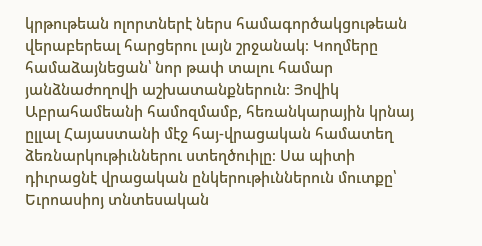կրթութեան ոլորտներէ ներս համագործակցութեան վերաբերեալ հարցերու լայն շրջանակ։ Կողմերը համաձայնեցան՝ նոր թափ տալու համար յանձնաժողովի աշխատանքներուն։ Յովիկ Աբրահամեանի համոզմամբ, հեռանկարային կրնայ ըլլալ Հայաստանի մէջ հայ-վրացական համատեղ ձեռնարկութիւններու ստեղծուիլը։ Սա պիտի դիւրացնէ վրացական ընկերութիւններուն մուտքը՝ Եւրոասիոյ տնտեսական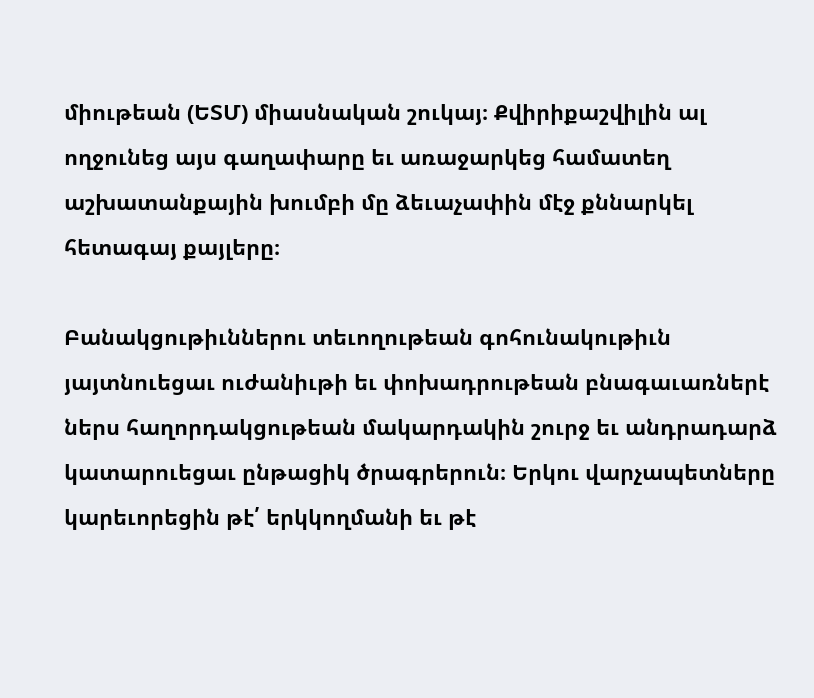միութեան (ԵՏՄ) միասնական շուկայ։ Քվիրիքաշվիլին ալ ողջունեց այս գաղափարը եւ առաջարկեց համատեղ աշխատանքային խումբի մը ձեւաչափին մէջ քննարկել հետագայ քայլերը։

Բանակցութիւններու տեւողութեան գոհունակութիւն յայտնուեցաւ ուժանիւթի եւ փոխադրութեան բնագաւառներէ ներս հաղորդակցութեան մակարդակին շուրջ եւ անդրադարձ կատարուեցաւ ընթացիկ ծրագրերուն։ Երկու վարչապետները կարեւորեցին թէ՛ երկկողմանի եւ թէ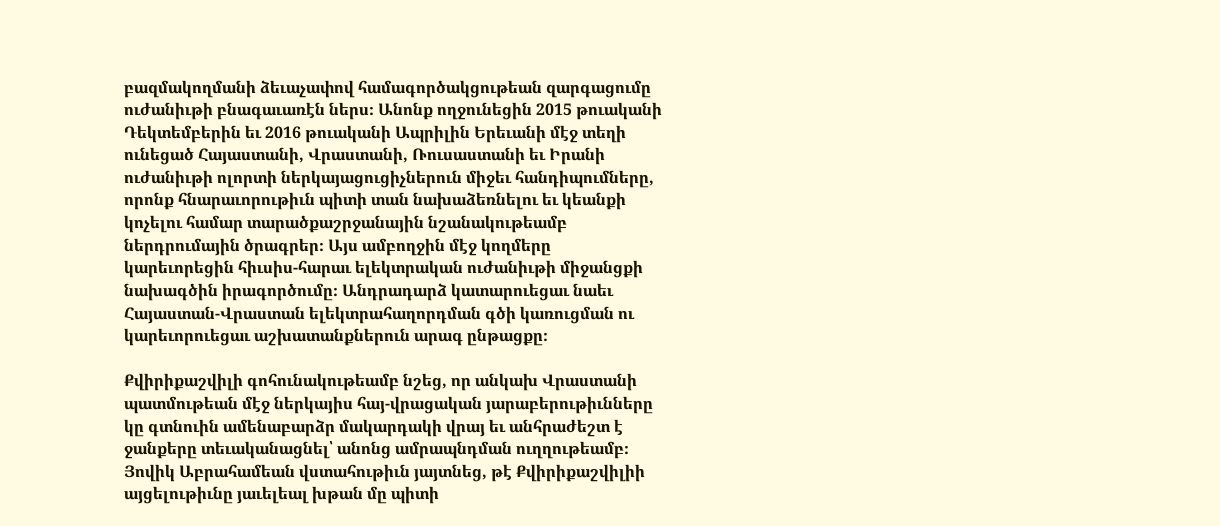բազմակողմանի ձեւաչափով համագործակցութեան զարգացումը ուժանիւթի բնագաւառէն ներս։ Անոնք ողջունեցին 2015 թուականի Դեկտեմբերին եւ 2016 թուականի Ապրիլին Երեւանի մէջ տեղի ունեցած Հայաստանի, Վրաստանի, Ռուսաստանի եւ Իրանի ուժանիւթի ոլորտի ներկայացուցիչներուն միջեւ հանդիպումները, որոնք հնարաւորութիւն պիտի տան նախաձեռնելու եւ կեանքի կոչելու համար տարածքաշրջանային նշանակութեամբ ներդրումային ծրագրեր։ Այս ամբողջին մէջ կողմերը կարեւորեցին հիւսիս-հարաւ ելեկտրական ուժանիւթի միջանցքի նախագծին իրագործումը։ Անդրադարձ կատարուեցաւ նաեւ Հայաստան-Վրաստան ելեկտրահաղորդման գծի կառուցման ու կարեւորուեցաւ աշխատանքներուն արագ ընթացքը։

Քվիրիքաշվիլի գոհունակութեամբ նշեց, որ անկախ Վրաստանի պատմութեան մէջ ներկայիս հայ-վրացական յարաբերութիւնները կը գտնուին ամենաբարձր մակարդակի վրայ եւ անհրաժեշտ է ջանքերը տեւականացնել՝ անոնց ամրապնդման ուղղութեամբ։ Յովիկ Աբրահամեան վստահութիւն յայտնեց, թէ Քվիրիքաշվիլիի այցելութիւնը յաւելեալ խթան մը պիտի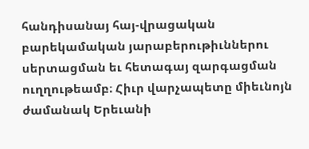հանդիսանայ հայ-վրացական բարեկամական յարաբերութիւններու սերտացման եւ հետագայ զարգացման ուղղութեամբ։ Հիւր վարչապետը միեւնոյն ժամանակ Երեւանի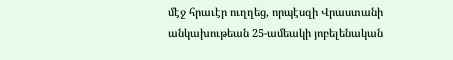մէջ հրաւէր ուղղեց, որպէսզի Վրաստանի անկախութեան 25-ամեակի յոբելենական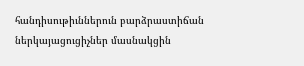հանդիսութիւններուն բարձրաստիճան ներկայացուցիչներ մասնակցին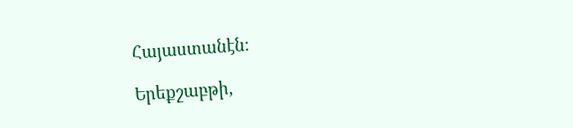Հայաստանէն։

Երեքշաբթի,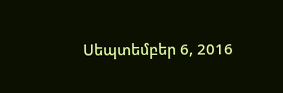Սեպտեմբեր 6, 2016